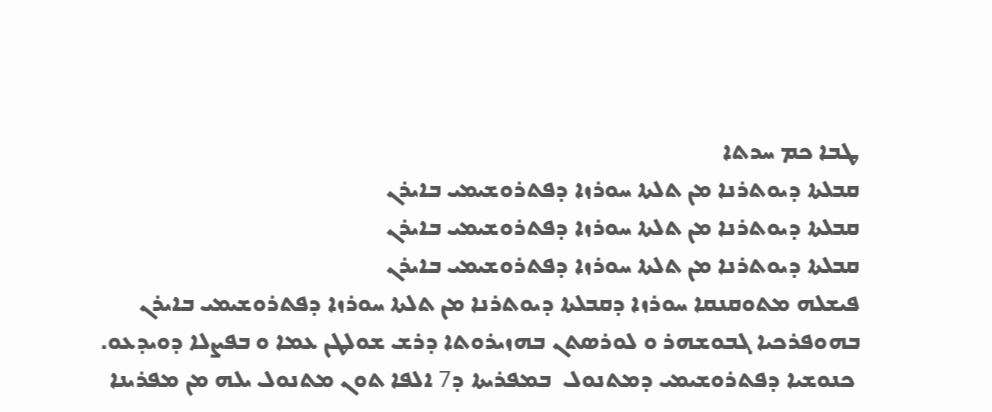ܛܒܐ ܟܡ ܚܖܬܐ
ܩܒܠܬܐ ܕܝܘܬܪܢܐ ܡܢ ܬܠܬܐ ܚܘܪܙܐ ܕܦܬܪܘܫܝܡܝ ܒܐܝܪܢ
ܩܒܠܬܐ ܕܝܘܬܪܢܐ ܡܢ ܬܠܬܐ ܚܘܪܙܐ ܕܦܬܪܘܫܝܡܝ ܒܐܝܪܢ
ܩܒܠܬܐ ܕܝܘܬܪܢܐ ܡܢ ܬܠܬܐ ܚܘܪܙܐ ܕܦܬܪܘܫܝܡܝ ܒܐܝܪܢ
ܦܝܫܠܗ ܡܬܘܩܢܩܐ ܚܘܪܙܐ ܕܩܒܠܬܐ ܕܝܘܬܪܢܐ ܡܢ ܬܠܬܐ ܚܘܪܙܐ ܕܦܬܪܘܫܝܡܝ ܒܐܝܪܢ ܒܗܘܦܪܟܝܐ ܓܒܘܫܗܪ ܘ ܠܘܪܣܬܢ ܒܗܙܝܪܘܬܐ ܕܪܫ ܫܘܠܛܢ ܥܡܐ ܘ ܒܦܨܠܐ ܕܘܝܕܥܘ.
 ܟܢܘܫܝܐ ܕܦܬܪܘܫܝܡܝ ܕܡܬܢܘܠ  ܒܡܦܪܝܬܐ ܕ7 ܐܠܦܐ ܬܘܢ ܡܬܢܘܠ ܝܠܗ ܡܢ ܡܦܪܝܢܐ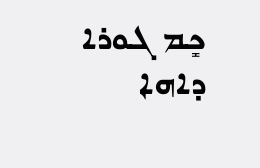ܟܻܡ ܓܘܪܐ ܕܐܗܐ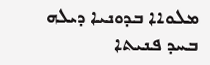ܡܠܘܐܐ ܒܕܘܢܝܐ ܕܝܠܗ ܒܚܕ ܦܢܝܬܐ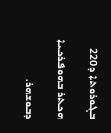ܒܓܘܪܘܬܐ ܕ220 ܗܟܬܪ ܒܗܘܦܪܟܝܐ ܕܒܘܫܗܪ.